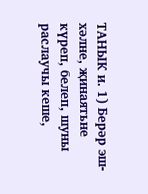ТАНЫК и. 1) Берәр эш-хәлне, җинаятьне күреп, белеп, шуны раслаучы кеше,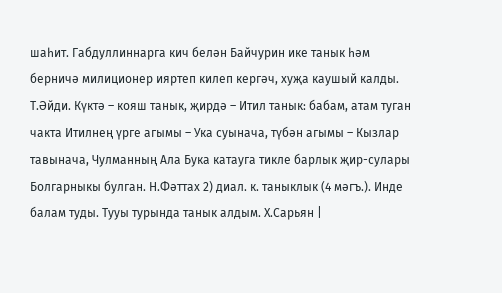шаһит. Габдуллиннарга кич белән Байчурин ике танык һәм берничә милиционер ияртеп килеп кергәч, хуҗа каушый калды. Т.Әйди. Күктә – кояш танык, җирдә – Итил танык: бабам, атам туган чакта Итилнең үрге агымы – Ука суынача, түбән агымы – Кызлар тавынача, Чулманның Ала Бука катауга тикле барлык җир-сулары Болгарныкы булган. Н.Фәттах 2) диал. к. таныклык (4 мәгъ.). Инде балам туды. Тууы турында танык алдым. Х.Сарьян |